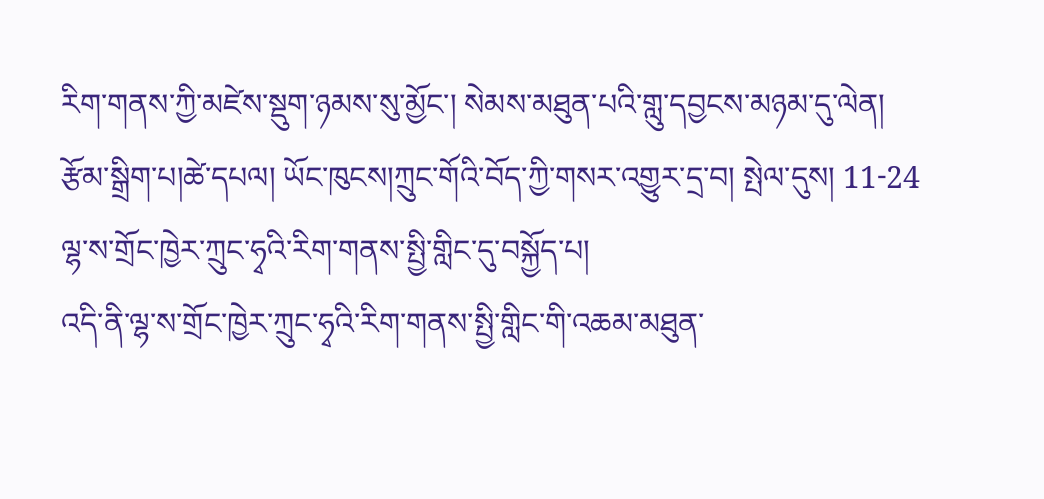རིག་གནས་ཀྱི་མཛེས་སྡུག་ཉམས་སུ་མྱོང་། སེམས་མཐུན་པའི་གླུ་དབྱངས་མཉམ་དུ་ལེན།
རྩོམ་སྒྲིག་པ།ཚེ་དཔལ། ཡོང་ཁུངས།ཀྲུང་གོའི་བོད་ཀྱི་གསར་འགྱུར་དྲ་བ། སྤེལ་དུས། 11-24
ལྷ་ས་གྲོང་ཁྱེར་ཀྲུང་ཧྭའི་རིག་གནས་སྤྱི་གླིང་དུ་བསྐྱོད་པ།
འདི་ནི་ལྷ་ས་གྲོང་ཁྱེར་ཀྲུང་ཧྭའི་རིག་གནས་སྤྱི་གླིང་གི་འཆམ་མཐུན་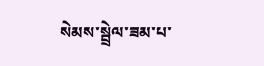སེམས་སྦྲེལ་ཟམ་པ་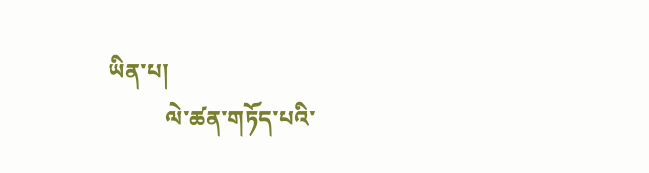ཡིན་པ།
          ལེ་ཚན་གཏོད་པའི་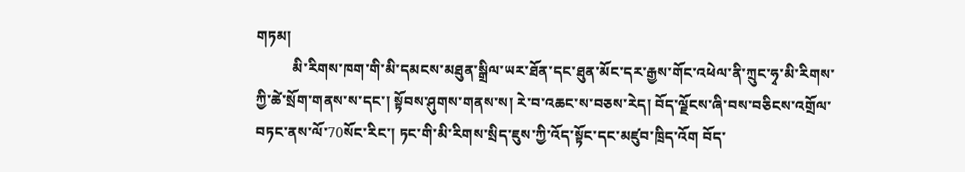གཏམ།
          མི་རིགས་ཁག་གི་མི་དམངས་མཐུན་སྒྲིལ་ཡར་ཐོན་དང་ཐུན་མོང་དར་རྒྱས་གོང་འཕེལ་ནི་ཀྲུང་ཧྭ་མི་རིགས་ཀྱི་ཚེ་སྲོག་གནས་ས་དང་། སྟོབས་ཤུགས་གནས་ས། རེ་བ་འཆང་ས་བཅས་རེད། བོད་ལྗོངས་ཞི་བས་བཅིངས་འགྲོལ་བཏང་ནས་ལོ་70སོང་རིང་། ཏང་གི་མི་རིགས་སྲིད་ཇུས་ཀྱི་འོད་སྟོང་དང་མཛུབ་ཁྲིད་འོག བོད་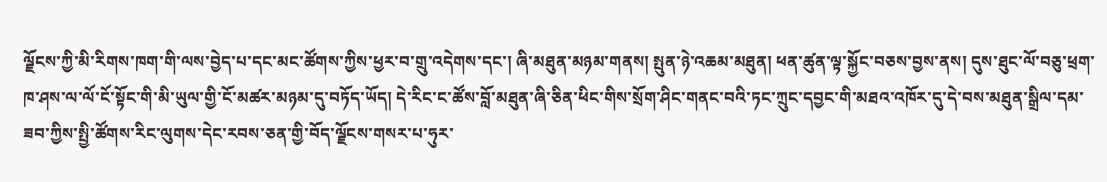ལྗོངས་ཀྱི་མི་རིགས་ཁག་གི་ལས་བྱེད་པ་དང་མང་ཚོགས་ཀྱིས་ཕྱར་བ་གྲུ་འདེགས་དང་། ཞི་མཐུན་མཉམ་གནས། སྤུན་ཉེ་འཆམ་མཐུན། ཕན་ཚུན་ལྟ་སྐྱོང་བཅས་བྱས་ནས། དུས་ཐུང་ལོ་བཅུ་ཕྲག་ཁ་ཤས་ལ་ལོ་ངོ་སྟོང་གི་མི་ཡུལ་གྱི་ངོ་མཚར་མཉམ་དུ་བཏོད་ཡོད། དེ་རིང་ང་ཚོས་བློ་མཐུན་ཞི་ཅིན་ཕིང་གིས་སྲོག་ཤིང་གནང་བའི་ཏང་ཀྲུང་དབྱང་གི་མཐའ་འཁོར་དུ་དེ་བས་མཐུན་སྒྲིལ་དམ་ཟབ་ཀྱིས་སྤྱི་ཚོགས་རིང་ལུགས་དེང་རབས་ཅན་གྱི་བོད་ལྗོངས་གསར་པ་ཧུར་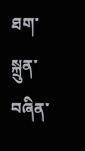ཐག་སྐྲུན་བཞིན་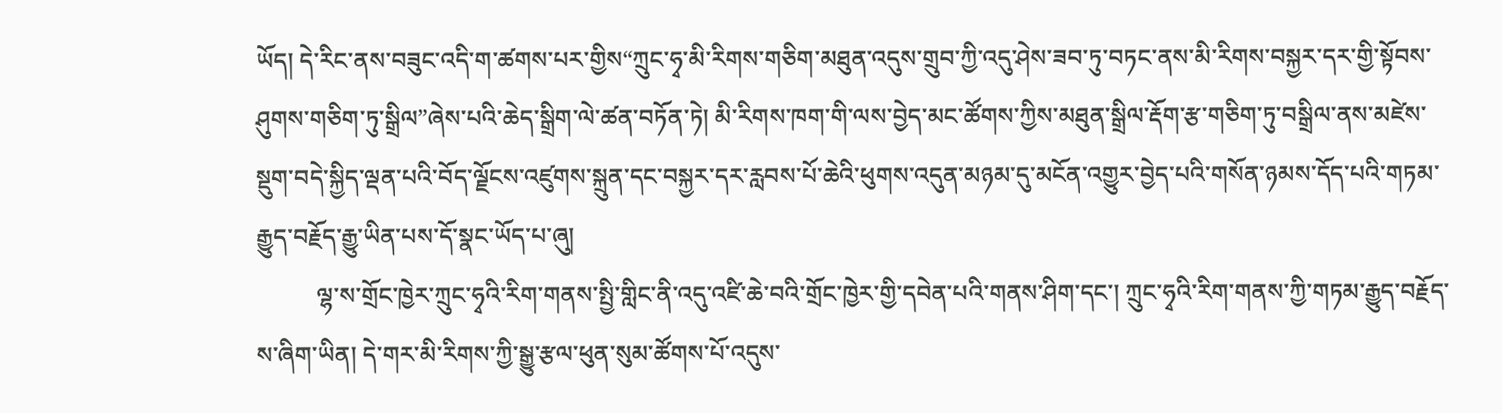ཡོད། དེ་རིང་ནས་བཟུང་འདི་ག་ཚགས་པར་གྱིས“ཀྲུང་ཧྭ་མི་རིགས་གཅིག་མཐུན་འདུས་གྲུབ་ཀྱི་འདུ་ཤེས་ཟབ་ཏུ་བཏང་ནས་མི་རིགས་བསྐྱར་དར་གྱི་སྟོབས་ཤུགས་གཅིག་ཏུ་སྒྲིལ”ཞེས་པའི་ཆེད་སྒྲིག་ལེ་ཚན་བཏོན་ཏེ། མི་རིགས་ཁག་གི་ལས་བྱེད་མང་ཚོགས་ཀྱིས་མཐུན་སྒྲིལ་རྡོག་རྩ་གཅིག་ཏུ་བསྒྲིལ་ནས་མཛེས་སྡུག་བདེ་སྐྱིད་ལྡན་པའི་བོད་ལྗོངས་འཛུགས་སྐྲུན་དང་བསྐྱར་དར་རླབས་པོ་ཆེའི་ཕུགས་འདུན་མཉམ་དུ་མངོན་འགྱུར་བྱེད་པའི་གསོན་ཉམས་དོད་པའི་གཏམ་རྒྱུད་བརྗོད་རྒྱུ་ཡིན་པས་དོ་སྣང་ཡོད་པ་ཞུ།
          ལྷ་ས་གྲོང་ཁྱེར་ཀྲུང་ཧྭའི་རིག་གནས་སྤྱི་གླིང་ནི་འདུ་འཛི་ཆེ་བའི་གྲོང་ཁྱེར་གྱི་དབེན་པའི་གནས་ཤིག་དང་། ཀྲུང་ཧྭའི་རིག་གནས་ཀྱི་གཏམ་རྒྱུད་བརྗོད་ས་ཞིག་ཡིན། དེ་གར་མི་རིགས་ཀྱི་སྒྱུ་རྩལ་ཕུན་སུམ་ཚོགས་པོ་འདུས་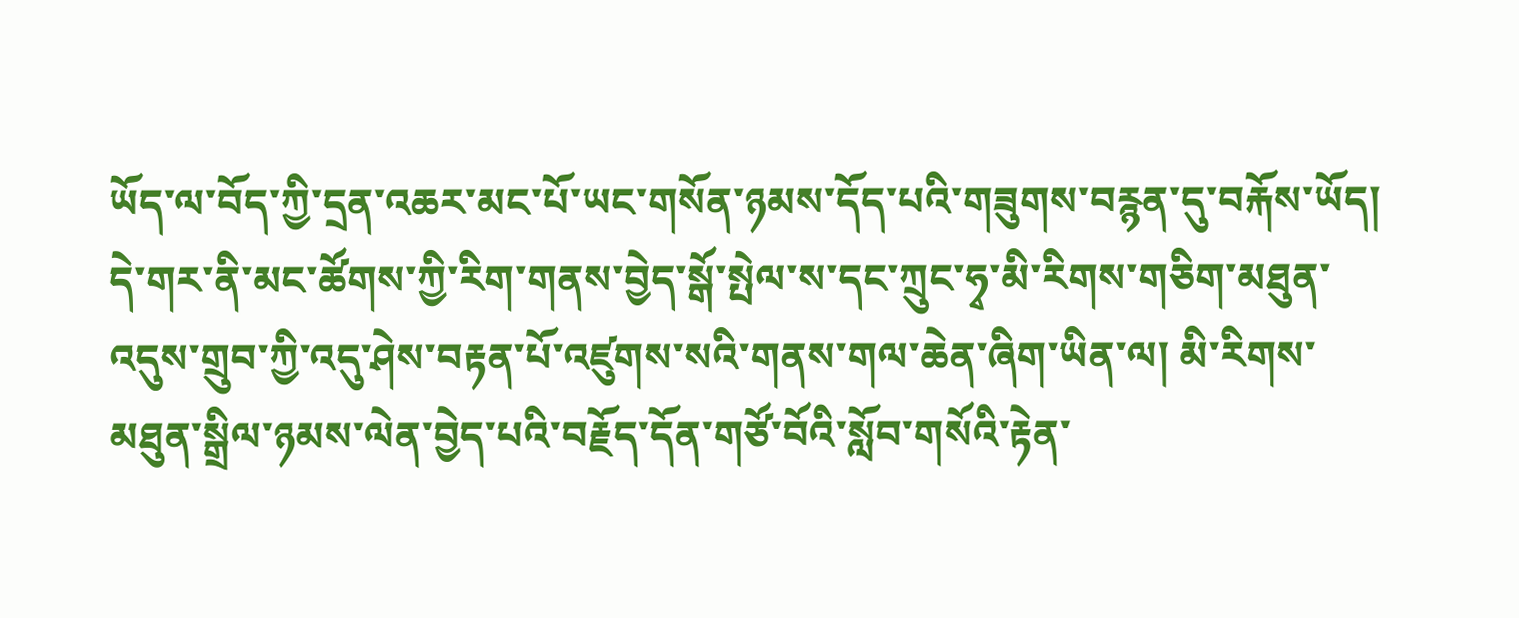ཡོད་ལ་བོད་ཀྱི་དྲན་འཆར་མང་པོ་ཡང་གསོན་ཉམས་དོད་པའི་གཟུགས་བརྙན་དུ་བརྐོས་ཡོད། དེ་གར་ནི་མང་ཚོགས་ཀྱི་རིག་གནས་བྱེད་སྒོ་སྤེལ་ས་དང་ཀྲུང་ཧྭ་མི་རིགས་གཅིག་མཐུན་འདུས་གྲུབ་ཀྱི་འདུ་ཤེས་བརྟན་པོ་འཛུགས་སའི་གནས་གལ་ཆེན་ཞིག་ཡིན་ལ། མི་རིགས་མཐུན་སྒྲིལ་ཉམས་ལེན་བྱེད་པའི་བརྗོད་དོན་གཙོ་བོའི་སློབ་གསོའི་རྟེན་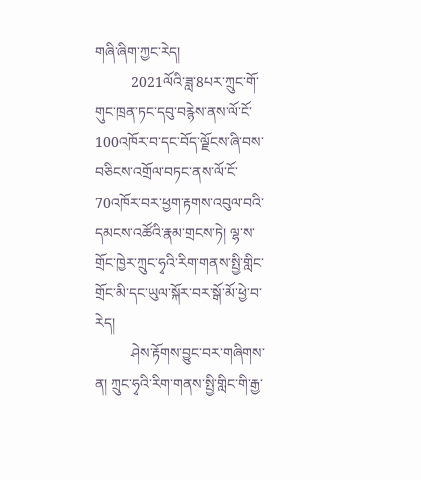གཞི་ཞིག་ཀྱང་རེད།
          2021ལོའི་ཟླ་8པར་ཀྲུང་གོ་གུང་ཁྲན་ཏང་དབུ་བརྙེས་ནས་ལོ་ངོ་100འཁོར་བ་དང་བོད་ལྗོངས་ཞི་བས་བཅིངས་འགྲོལ་བཏང་ནས་ལོ་ངོ་70འཁོར་བར་ཕྱག་རྟགས་འབུལ་བའི་དམངས་འཚོའི་རྣམ་གྲངས་ཏེ། ལྷ་ས་གྲོང་ཁྱེར་ཀྲུང་ཧྭའི་རིག་གནས་སྤྱི་གླིང་གྲོང་མི་དང་ཡུལ་སྐོར་བར་སྒོ་མོ་ཕྱེ་བ་རེད།
          ཤེས་རྟོགས་བྱུང་བར་གཞིགས་ན། ཀྲུང་ཧྭའི་རིག་གནས་སྤྱི་གླིང་གི་རྒྱ་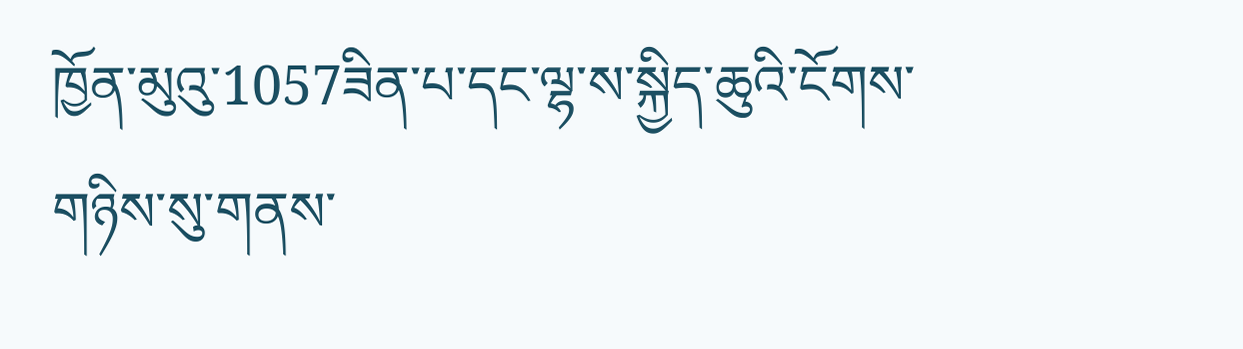ཁྱོན་མུའུ་1057ཟིན་པ་དང་ལྷ་ས་སྐྱིད་ཆུའི་ངོགས་གཉིས་སུ་གནས་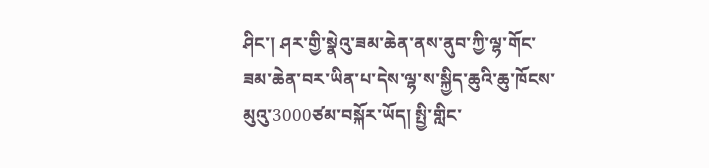ཤིང་། ཤར་གྱི་སྣེའུ་ཟམ་ཆེན་ནས་ནུབ་ཀྱི་ལྷ་གོང་ཟམ་ཆེན་བར་ཡིན་པ་དེས་ལྷ་ས་སྐྱིད་ཆུའི་ཆུ་ཁོངས་མུའུ་3000ཙམ་བསྐོར་ཡོད། སྤྱི་གླིང་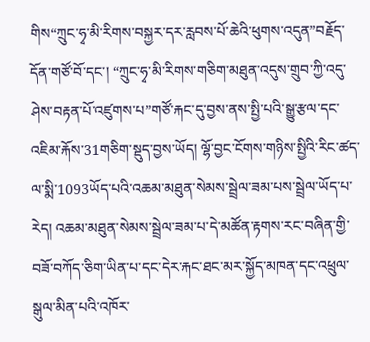གིས“ཀྲུང་ཧྭ་མི་རིགས་བསྐྱར་དར་རླབས་པོ་ཆེའི་ཕུགས་འདུན”བརྗོད་དོན་གཙོ་བོ་དང་། “ཀྲུང་ཧྭ་མི་རིགས་གཅིག་མཐུན་འདུས་གྲུབ་ཀྱི་འདུ་ཤེས་བརྟན་པོ་འཛུགས་པ”གཙོ་རྐང་དུ་བྱས་ནས་སྤྱི་པའི་སྒྱུ་རྩལ་དང་འཇིམ་རྐོས་31གཅིག་སྡུད་བྱས་ཡོད། ལྷོ་བྱང་ངོགས་གཉིས་སྤྱིའི་རིང་ཚད་ལ་སྨི་1093ཡོད་པའི་འཆམ་མཐུན་སེམས་སྦྲེལ་ཟམ་པས་སྦྲེལ་ཡོད་པ་རེད། འཆམ་མཐུན་སེམས་སྦྲེལ་ཟམ་པ་དེ་མཚོན་རྟགས་རང་བཞིན་གྱི་བཟོ་བཀོད་ཅིག་ཡིན་པ་དང་དེར་རྐང་ཐང་མར་སྐྱོད་མཁན་དང་འཕྲུལ་སྒུལ་མིན་པའི་འཁོར་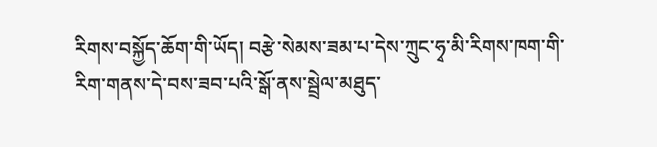རིགས་བསྐྱོད་ཆོག་གི་ཡོད། བརྩེ་སེམས་ཟམ་པ་དེས་ཀྲུང་ཧྭ་མི་རིགས་ཁག་གི་རིག་གནས་དེ་བས་ཟབ་པའི་སྒོ་ནས་སྦྲེལ་མཐུད་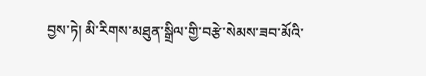བྱས་ཏེ། མི་རིགས་མཐུན་སྒྲིལ་གྱི་བརྩེ་སེམས་ཟབ་མོའི་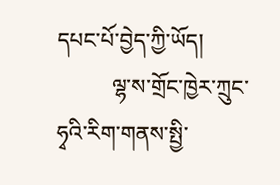དཔང་པོ་བྱེད་ཀྱི་ཡོད།
          ལྷ་ས་གྲོང་ཁྱེར་ཀྲུང་ཧྭའི་རིག་གནས་སྤྱི་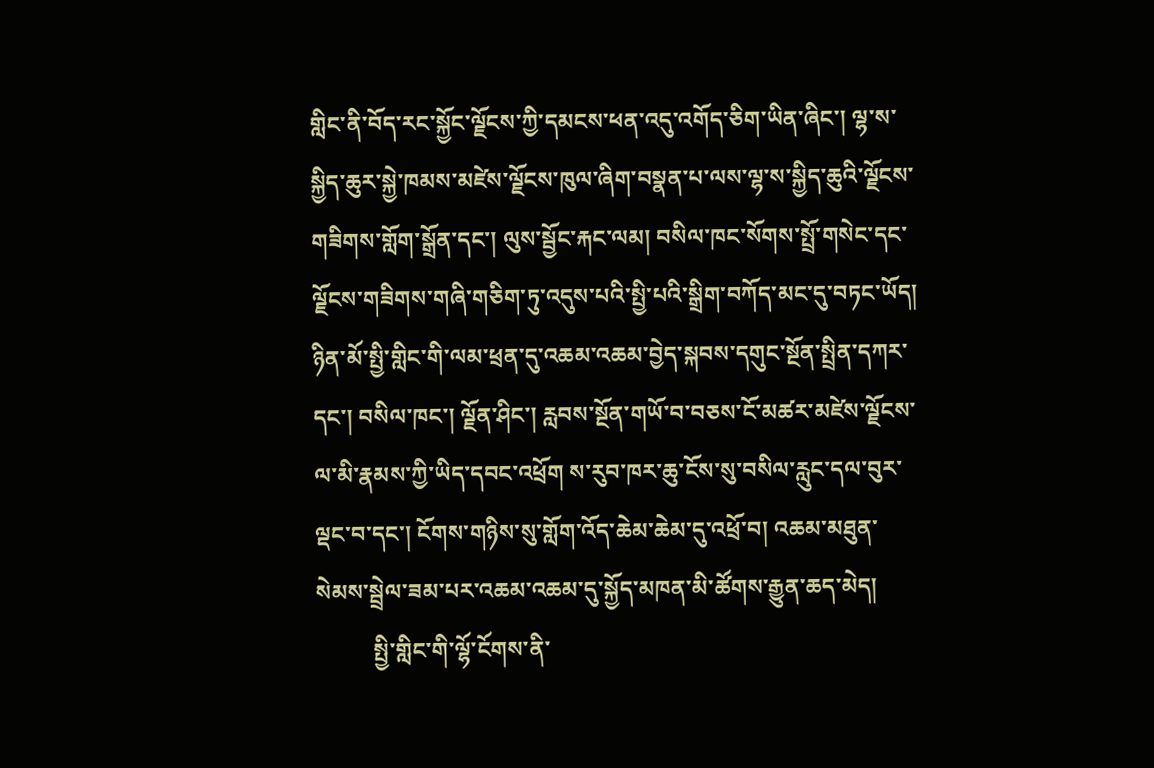གླིང་ནི་བོད་རང་སྐྱོང་ལྗོངས་ཀྱི་དམངས་ཕན་འདུ་འགོད་ཅིག་ཡིན་ཞིང་། ལྷ་ས་སྐྱིད་ཆུར་སྐྱེ་ཁམས་མཛེས་ལྗོངས་ཁུལ་ཞིག་བསྣན་པ་ལས་ལྷ་ས་སྐྱིད་ཆུའི་ལྗོངས་གཟིགས་གློག་སྒྲོན་དང་། ལུས་སྦྱོང་རྐང་ལམ། བསིལ་ཁང་སོགས་སྤྲོ་གསེང་དང་ལྗོངས་གཟིགས་གཞི་གཅིག་ཏུ་འདུས་པའི་སྤྱི་པའི་སྒྲིག་བཀོད་མང་དུ་བཏང་ཡོད། ཉིན་མོ་སྤྱི་གླིང་གི་ལམ་ཕྲན་དུ་འཆམ་འཆམ་བྱེད་སྐབས་དགུང་སྔོན་སྤྲིན་དཀར་དང་། བསིལ་ཁང་། ལྗོན་ཤིང་། རླབས་སྔོན་གཡོ་བ་བཅས་ངོ་མཚར་མཛེས་ལྗོངས་ལ་མི་རྣམས་ཀྱི་ཡིད་དབང་འཕྲོག ས་རུབ་ཁར་ཆུ་ངོས་སུ་བསིལ་རླུང་དལ་བུར་ལྡང་བ་དང་། ངོགས་གཉིས་སུ་གློག་འོད་ཆེམ་ཆེམ་དུ་འཕྲོ་བ། འཆམ་མཐུན་སེམས་སྦྲེལ་ཟམ་པར་འཆམ་འཆམ་དུ་སྐྱོད་མཁན་མི་ཚོགས་རྒྱུན་ཆད་མེད།
          སྤྱི་གླིང་གི་ལྷོ་ངོགས་ནི་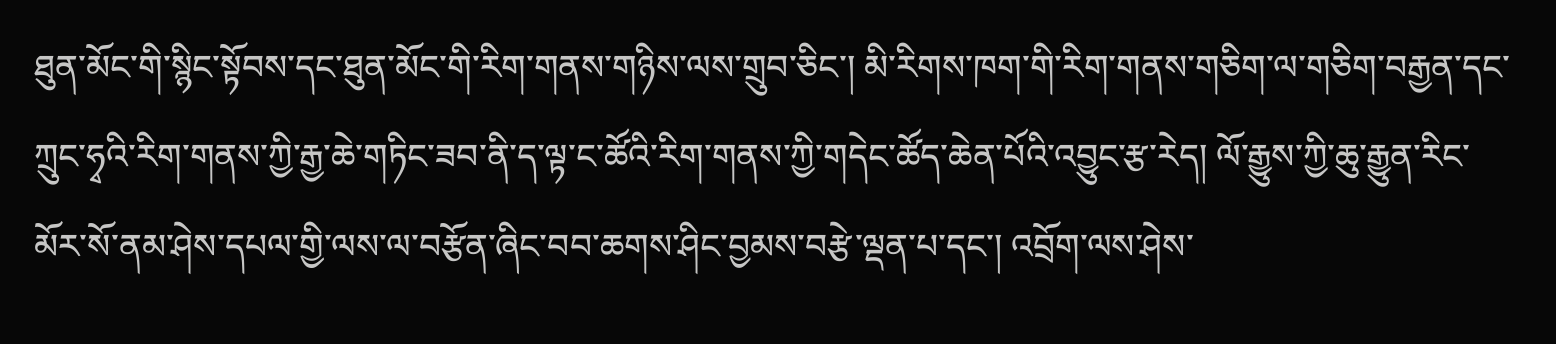ཐུན་མོང་གི་སྙིང་སྟོབས་དང་ཐུན་མོང་གི་རིག་གནས་གཉིས་ལས་གྲུབ་ཅིང་། མི་རིགས་ཁག་གི་རིག་གནས་གཅིག་ལ་གཅིག་བརྒྱན་དང་ཀྲུང་ཧྭའི་རིག་གནས་ཀྱི་རྒྱ་ཆེ་གཏིང་ཟབ་ནི་ད་ལྟ་ང་ཚོའི་རིག་གནས་ཀྱི་གདེང་ཚོད་ཆེན་པོའི་འབྱུང་རྩ་རེད། ལོ་རྒྱུས་ཀྱི་ཆུ་རྒྱུན་རིང་མོར་སོ་ནམ་ཤེས་དཔལ་གྱི་ལས་ལ་བརྩོན་ཞིང་བབ་ཆགས་ཤིང་བྱམས་བརྩེ་ལྡན་པ་དང་། འབྲོག་ལས་ཤེས་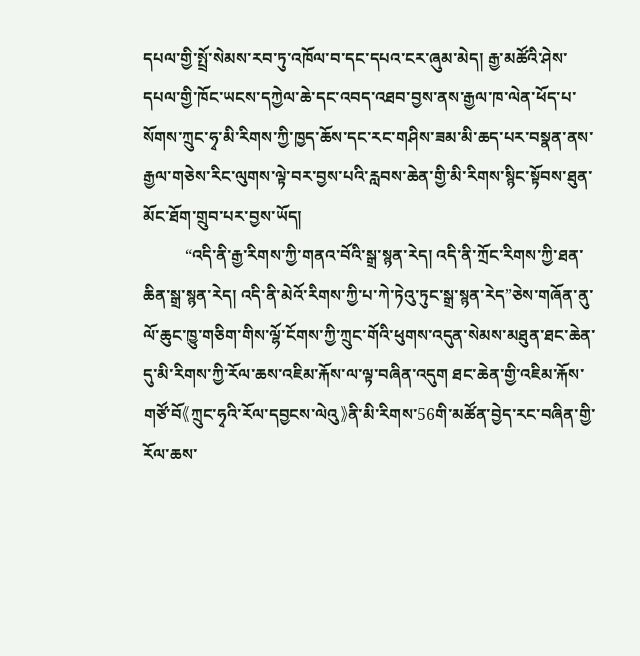དཔལ་གྱི་སྤྲོ་སེམས་རབ་ཏུ་འཁོལ་བ་དང་དཔའ་ངར་ཞུམ་མེད། རྒྱ་མཚོའི་ཤེས་དཔལ་གྱི་ཁོང་ཡངས་དཀྱེལ་ཆེ་དང་འབད་འཐབ་བྱས་ནས་རྒྱལ་ཁ་ལེན་ཕོད་པ་སོགས་ཀྲུང་ཧྭ་མི་རིགས་ཀྱི་ཁྱད་ཆོས་དང་རང་གཤིས་ཟམ་མི་ཆད་པར་བསྣན་ནས་རྒྱལ་གཅེས་རིང་ལུགས་ལྟེ་བར་བྱས་པའི་རླབས་ཆེན་གྱི་མི་རིགས་སྙིང་སྟོབས་ཐུན་མོང་ཐོག་གྲུབ་པར་བྱས་ཡོད།
          “འདི་ནི་རྒྱ་རིགས་ཀྱི་གནའ་བོའི་སྒྲ་སྙན་རེད། འདི་ནི་ཀྲོང་རིགས་ཀྱི་ཐན་ཆིན་སྒྲ་སྙན་རེད། འདི་ནི་མེའོ་རིགས་ཀྱི་པ་ཀེ་ཏེའུ་ཏུང་སྒྲ་སྙན་རེད”ཅེས་གཞོན་ནུ་ལོ་ཆུང་ཁྱུ་གཅིག་གིས་ལྷོ་ངོགས་ཀྱི་ཀྲུང་གོའི་ཕུགས་འདུན་སེམས་མཐུན་ཐང་ཆེན་དུ་མི་རིགས་ཀྱི་རོལ་ཆས་འཇིམ་རྐོས་ལ་ལྟ་བཞིན་འདུག ཐང་ཆེན་གྱི་འཇིམ་རྐོས་གཙོ་བོ《ཀྲུང་ཧྭའི་རོལ་དབྱངས་ལེའུ》ནི་མི་རིགས་56གི་མཚོན་བྱེད་རང་བཞིན་གྱི་རོལ་ཆས་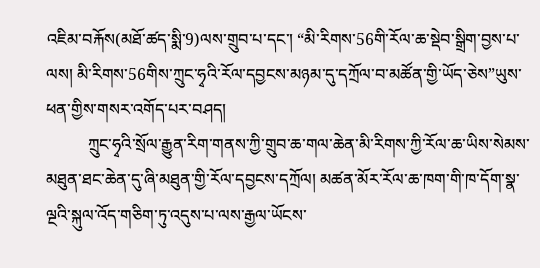འཇིམ་བརྐོས(མཐོ་ཚད་སྨི་9)ལས་གྲུབ་པ་དང་། “མི་རིགས་56གི་རོལ་ཆ་སྡེབ་སྒྲིག་བྱས་པ་ལས། མི་རིགས་56གིས་ཀྲུང་ཧྭའི་རོལ་དབྱངས་མཉམ་དུ་དཀྲོལ་བ་མཚོན་གྱི་ཡོད་ཅེས”ཡུས་ཕན་གྱིས་གསར་འགོད་པར་བཤད།
          ཀྲུང་ཧྭའི་སྲོལ་རྒྱུན་རིག་གནས་ཀྱི་གྲུབ་ཆ་གལ་ཆེན་མི་རིགས་ཀྱི་རོལ་ཆ་ཡིས་སེམས་མཐུན་ཐང་ཆེན་དུ་ཞི་མཐུན་གྱི་རོལ་དབྱངས་དཀྲོལ། མཚན་མོར་རོལ་ཆ་ཁག་གི་ཁ་དོག་སྣ་ལྔའི་སྐུལ་འོད་གཅིག་ཏུ་འདུས་པ་ལས་རྒྱལ་ཡོངས་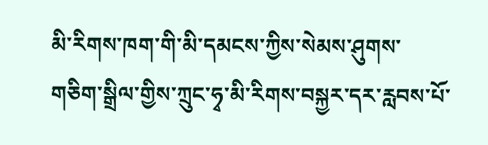མི་རིགས་ཁག་གི་མི་དམངས་ཀྱིས་སེམས་ཤུགས་གཅིག་སྒྲིལ་གྱིས་ཀྲུང་ཧྭ་མི་རིགས་བསྐྱར་དར་རླབས་པོ་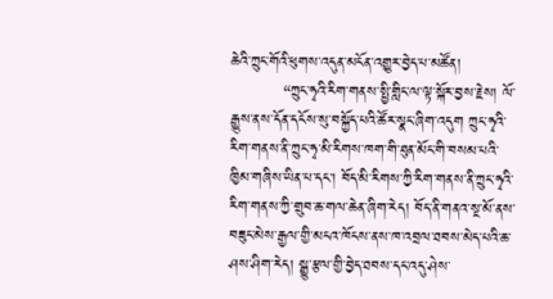ཆེའི་ཀྲུང་གོའི་ཕུགས་འདུན་མངོན་འགྱུར་བྱེད་པ་མཚོན།
          “ཀྲུང་ཧྭའི་རིག་གནས་སྤྱི་གླིང་ལ་ལྟ་སྐོར་བྱས་རྗེས། ལོ་རྒྱུས་ནས་དོན་དངོས་སུ་བསྐྱོད་པའི་ཚོར་སྣང་ཞིག་འདུག ཀྲུང་ཧྭའི་རིག་གནས་ནི་ཀྲུང་ཧྭ་མི་རིགས་ཁག་གི་ཐུན་མོང་གི་བསམ་པའི་ཁྱིམ་གཞིས་ཡིན་པ་དང་། བོད་མི་རིགས་ཀྱི་རིག་གནས་ནི་ཀྲུང་ཧྭའི་རིག་གནས་ཀྱི་གྲུབ་ཆ་གལ་ཆེན་ཞིག་རེད། བོད་ནི་གནའ་སྔ་མོ་ནས་བཟུང་མེས་རྒྱལ་གྱི་མངའ་ཁོངས་ནས་ཁ་འབྲལ་ཐབས་མེད་པའི་ཆ་ཤས་ཤིག་རེད། སྒྱུ་རྩལ་གྱི་བྱེད་ཐབས་དང་འདུ་ཤེས་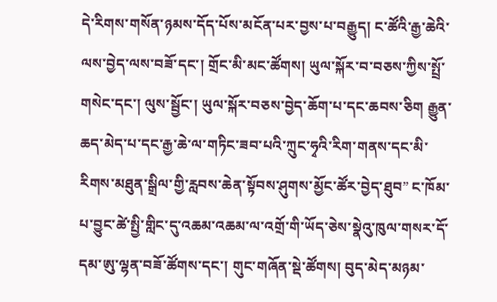དེ་རིགས་གསོན་ཉམས་དོད་པོས་མངོན་པར་བྱས་པ་བརྒྱུད། ང་ཚོའི་རྒྱ་ཆེའི་ལས་བྱེད་ལས་བཟོ་དང་། གྲོང་མི་མང་ཚོགས། ཡུལ་སྐོར་བ་བཅས་ཀྱིས་སྤྲོ་གསེང་དང་། ལུས་སྦྱོང་། ཡུལ་སྐོར་བཅས་བྱེད་ཆོག་པ་དང་ཆབས་ཅིག རྒྱུན་ཆད་མེད་པ་དང་རྒྱ་ཆེ་ལ་གཏིང་ཟབ་པའི་ཀྲུང་ཧྭའི་རིག་གནས་དང་མི་རིགས་མཐུན་སྒྲིལ་གྱི་རླབས་ཆེན་སྟོབས་ཤུགས་མྱོང་ཚོར་བྱེད་ཐུབ” ང་ཁོམ་པ་བྱུང་ཚེ་སྤྱི་གླིང་དུ་འཆམ་འཆམ་ལ་འགྲོ་གི་ཡོད་ཅེས་སྣེའུ་ཁུལ་གསར་དོ་དམ་ཨུ་ལྷན་བཟོ་ཚོགས་དང་། གུང་གཞོན་སྡེ་ཚོགས། བུད་མེད་མཉམ་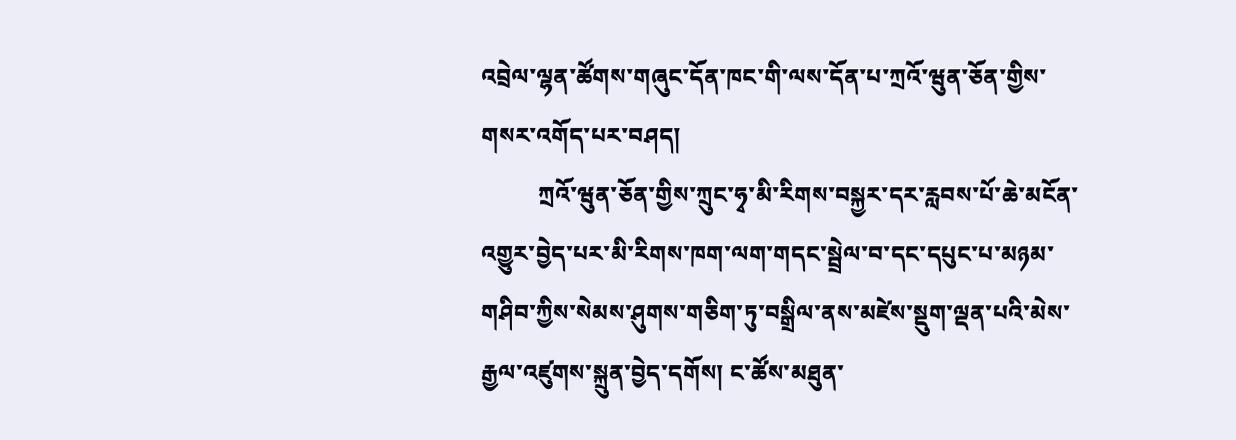འབྲེལ་ལྷན་ཚོགས་གཞུང་དོན་ཁང་གི་ལས་དོན་པ་ཀྲའོ་ཝུན་ཅོན་གྱིས་གསར་འགོད་པར་བཤད།
          ཀྲའོ་ཝུན་ཅོན་གྱིས་ཀྲུང་ཧྭ་མི་རིགས་བསྐྱར་དར་རླབས་པོ་ཆེ་མངོན་འགྱུར་བྱེད་པར་མི་རིགས་ཁག་ལག་གདང་སྦྲེལ་བ་དང་དཔུང་པ་མཉམ་གཤིབ་ཀྱིས་སེམས་ཤུགས་གཅིག་ཏུ་བསྒྲིལ་ནས་མཛེས་སྡུག་ལྡན་པའི་མེས་རྒྱལ་འཛུགས་སྐྲུན་བྱེད་དགོས། ང་ཚོས་མཐུན་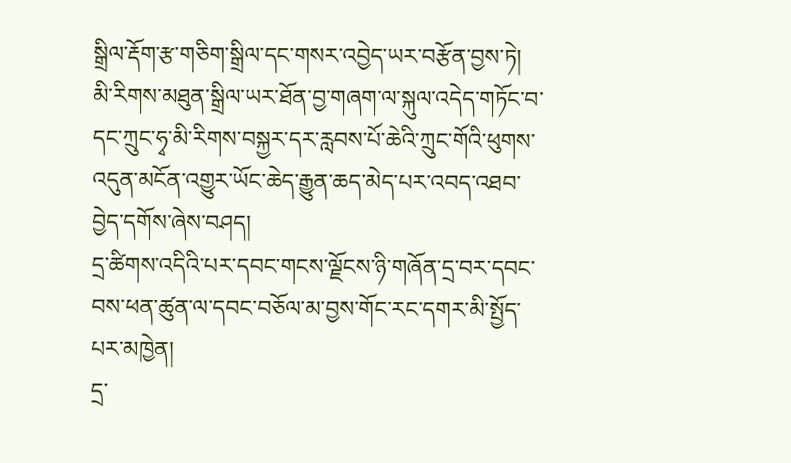སྒྲིལ་རྡོག་རྩ་གཅིག་སྒྲིལ་དང་གསར་འབྱེད་ཡར་བརྩོན་བྱས་ཏེ། མི་རིགས་མཐུན་སྒྲིལ་ཡར་ཐོན་བྱ་གཞག་ལ་སྐུལ་འདེད་གཏོང་བ་དང་ཀྲུང་ཧྭ་མི་རིགས་བསྐྱར་དར་རླབས་པོ་ཆེའི་ཀྲུང་གོའི་ཕུགས་འདུན་མངོན་འགྱུར་ཡོང་ཆེད་རྒྱུན་ཆད་མེད་པར་འབད་འཐབ་བྱེད་དགོས་ཞེས་བཤད།
དྲ་ཚིགས་འདིའི་པར་དབང་གངས་ལྗོངས་ཉི་གཞོན་དྲ་བར་དབང་བས་ཕན་ཚུན་ལ་དབང་བཅོལ་མ་བྱས་གོང་རང་དགར་མི་སྤྱོད་པར་མཁྱེན།
དྲ་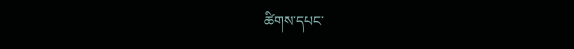ཚིགས་དཔང་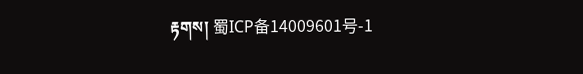རྟགས། 蜀ICP备14009601号-1